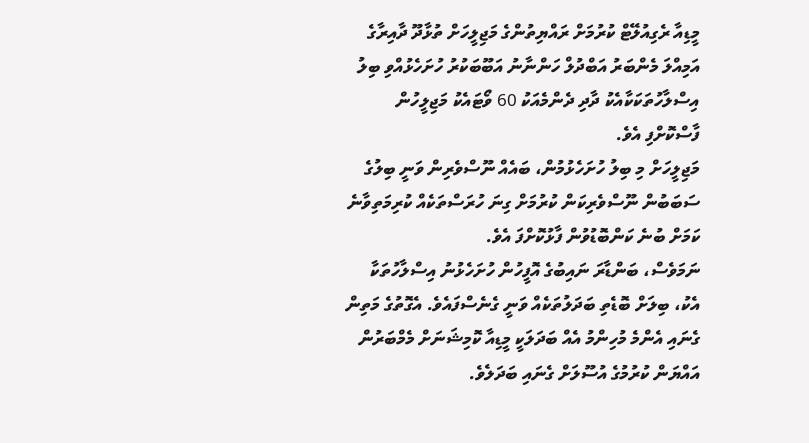މީޑިއާ ރެގިއުލޭޓް ކުރުމަށް ރައްޔިތުންގެ މަޖިލީހަށް ތުޅާދޫ ދާއިރާގެ އަމިއްލަ މެންބަރު އަބްދުލް ހަންނާނު އަބޫބަކުރު ހުށަހެޅުއްވި ބިލު އިސްލާހުތަކަކާއެކު ދާދި ދެންމެއަކު 60 ވޯޓައެކު މަޖިލީހުން ފާސްކޮށްފި އެވެ.
މަޖިލީހަށް މި ބިލު ހުށަހެޅުމުން، ބައެއް ނޫސްވެރިން ވަނީ ބިލުގެ ސަބަބުން ނޫސްވެރިކަން ކުރުމަށް ގިނަ ހުރަސްތަކެއް ކުރިމަތިވާނެ ކަމަށް ބުނެ ކަންބޮޑުވުން ފާޅުކޮށްފަ އެވެ.
ނަމަވެސް، ބަންޑާރަ ނައިބުގެ އޮފީހުން ހުށަހެޅުނު އިސްލާހުތަކާ އެކު، ބިލަށް ބޮޑެތި ބަދަލުތަކެއް ވަނީ ގެނެސްފައެވެ. އެގޮތުގެ މަތިން ގެނައި އެންމެ މުހިންމު އެއް ބަދަލަކީ މީޑިއާ ކޮމިޝަނަށް މެމްބަރުން އައްޔަން ކުރުމުގެ އުސޫލަށް ގެނައި ބަދަލެވެ.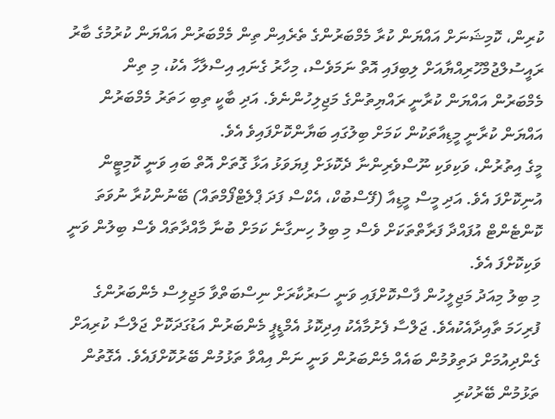ކުރިން، ކޮމިޝަނަށް އައްޔަން ކުރާ މެމްބަރުންގެ ތެރެއިން ތިން މެމްބަރުން އައްޔަން ކުރުމުގެ ބާރު ރައީސުލްޖުމްހޫރިއްޔާއަށް ލިބިފައި އޮތް ނަމަވެސް، މިހާރު ގެނައި އިސްލާހާ އެކު، މި ތިން މެމްބަރުން އައްޔަން ކުރާނީ ރައްޔިތުންގެ މަޖިލިހުންނެވެ. އަދި ބާކީ ތިބި ހަތަރު މެމްބަރުން އައްޔަން ކުރާނީ މީޑިއާތަކުން ކަމަށް ބިލުގައި ބަޔާންކޮށްފައިވެ އެވެ.
މީގެ އިތުރުން، ވަކިވަކި ނޫސްވެރިންނާ ދެކޮޅަށް ފިޔަވަޅު އަޅާ ގޮތަށް އޮތް ބައި ވަނީ ކޮމިޓީން އުނިކޮށްފަ އެވެ. އަދި މީސް މީޑިއާ (ފޭސްބުކް، އެކްސް ފަދަ ޕްލެޓްފޯމްތައް) ބޭނުންކުރާ ނުވަތަ ކޮންޓެންޓް އުފައްދާ ފަރާތްތަކަށް ވެސް މި ބިލު ހިނގާނެ ކަމަށް ބުނާ މާއްދާތައް ވެސް ބިލުން ވަނީ ވަކިކޮށްފަ އެވެ.
މި ބިލު މިއަދު މަޖިލީހުން ފާސްކޮށްފައި ވަނީ ސަރުކާރަށް ނިސްބަތްވާ މަޖިލިސް މެންބަރުންގެ ފުރިހަމަ ތާއިދާއެކުއެވެ. ޖަލްސާ ފެށުމާއެކު އިދިކޮޅު އެމްޑީޕީ މެންބަރުން އަޑުގަދަކޮށް ޖަލްސާ ކުރިއަށް ގެންދިއުމަށް ދަތިވުމުން ބައެއް މެންބަރުން ވަނީ ނަން އިއްވާ ތަޅުމުން ބޭރުކޮށްފައެވެ. އެގޮތުން ތަޅުމުން ބޭރުކުރި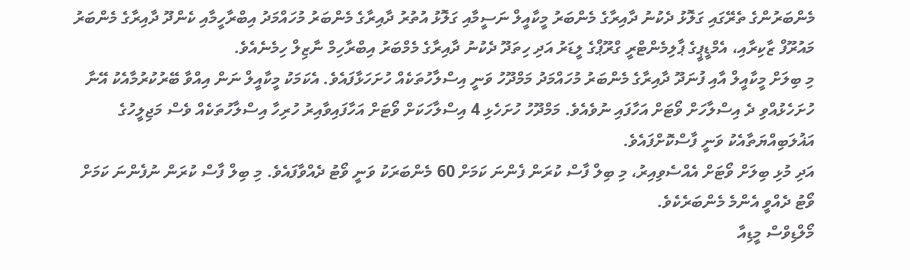މެންބަރުންގެ ތެރޭގައި ގަލޮޅު ދެކުނު ދާއިރާގެ މެންބަރު މީކާއީލް ނަސީމާއި ގަލޮޅު އުތުރު ދާއިރާގެ މެންބަރު މުހައްމަދު އިބްރާހީމާއި ކެންދޫ ދާއިރާގެ މެންބަރު މައުރޫފް ޒާކިރާއި، އެމްޑީޕީގެ ޕާލިމެންޓްރީ ގްރޫޕްގެ ލީޑަރު އަދި ހިތަދޫ ދެކުނު ދާއިރާގެ މެމްބަރު އިބްރާހިމް ނާޒިލް ހިމެނެއެވެ.
މި ބިލަށް މީކާއީލް އާއި ފުނަދޫ ދާއިރާގެ މެންބަރު މުހައްމަދު މަމްދޫހު ވަނީ އިސްލާހުތަކެއް ހުށަހަޅާފައެވެ. އެކަމަކު މީކާއީލް ނަން އިއްވާ ބޭރުކުރުމާއެކު އޭނާ ހުށަހެޅުއްވި ދެ އިސްލާހަށް ވޯޓަށް އަހާފައި ނުވެއެވެ. މަމްދޫހު ހުށަހެޅި 4 އިސްލާހަކަށް ވޯޓަށް އަހާފައިވާއިރު ހުރިހާ އިސްލާހުތަކެއް ވެސް މަޖިލީހުގެ އަޣުލަބިއްޔަތާއެކު ވަނީ ފާސްކޮށްފައެވެ.
އަދި މުޅި ބިލަށް ވޯޓަށް އެއްސެވިއިރު، މި ބިލް ފާސް ކުރަން ފެންނަ ކަމަށް 60 މެންބަރަކު ވަނީ ވޯޓު ދެއްވާފައެވެ. މި ބިލް ފާސް ކުރަން ނުފެންނަ ކަމަށް ވޯޓު ދެއްވީ އެންމެ މެންބަރެކެވެ.
މޯލްޑިވްސް މީޑިއާ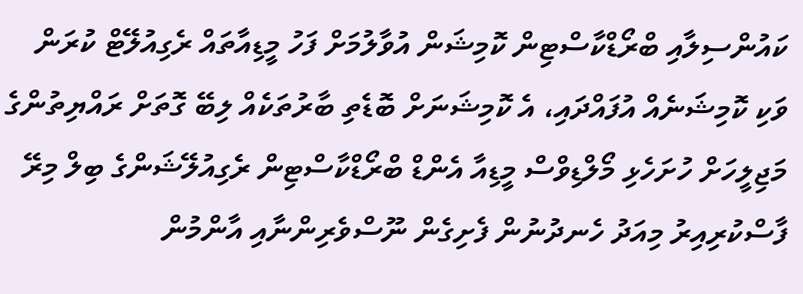ކައުންސިލާއި ބްރޯޑްކާސްޓިން ކޮމިޝަން އުވާލުމަށް ފަހު މީޑިއާތައް ރެގިއުލޭޓް ކުރަން ވަކި ކޮމިޝަނެއް އުފައްދައި، އެ ކޮމިޝަނަށް ބޮޑެތި ބާރުތަކެއް ލިބޭ ގޮތަށް ރައްޔިތުންގެ މަޖިލީހަށް ހުށަހެޅި މޯލްޑިވްސް މީޑިއާ އެންޑް ބްރޯޑްކާސްޓިން ރެގިއުލޭޝަންގެ ބިލް މިރޭ ފާސްކުރިއިރު މިއަދު ހެނދުނުން ފެށިގެން ނޫސްވެރިންނާއި އާންމުން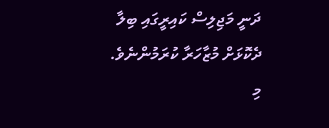ދަނީ މަޖިލިސް ކައިރީގައި ބިލާ ދެކޮޅަށް މުޒާހަރާ ކުރަމުންނެވެ.
މި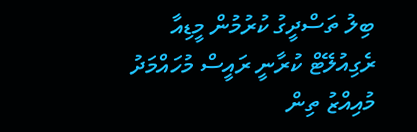ބިލު ތަސްދީގު ކުރުމުން މީޑިއާ ރެގިއުލޭޓް ކުރާނީ ރައީސް މުހައްމަދު މުއިއްޒު ތިން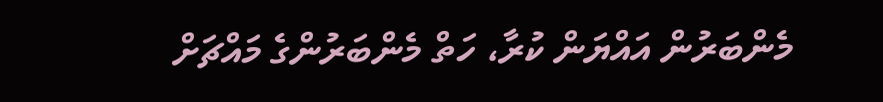މެންބަރުން އައްޔަން ކުރާ، ހަތް މެންބަރުންގެ މައްޗަށް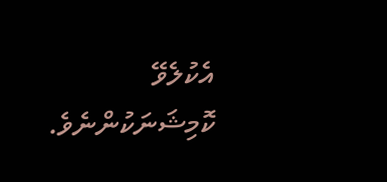އެކުލެވޭ ކޮމިޝަނަކުންނެވެ.